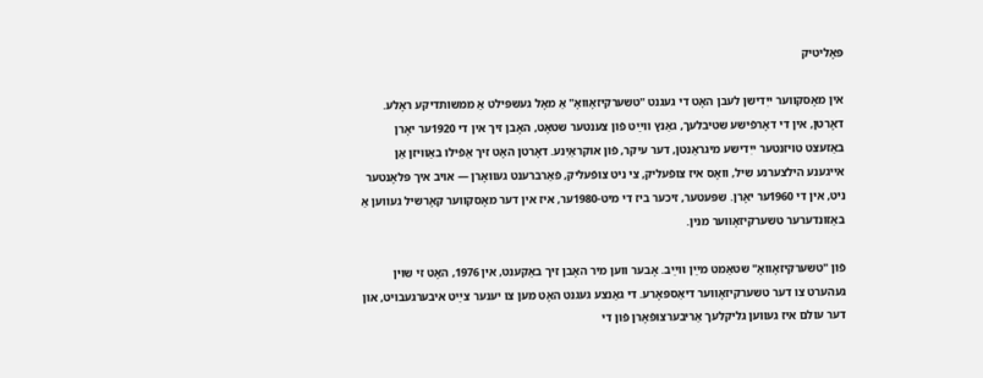פּאָליטיק

אין מאָסקווער ייִדישן לעבן האָט די געגנט "טשערקיזאָוואָ" אַ מאָל געשפּילט אַ ממשותדיקע ראָלע. דאָרטן, אין די דאָרפֿישע שטיבלעך, גאַנץ ווײַט פֿון צענטער שטאָט, האָבן זיך אין די 1920ער יאָרן באַזעצט טויזנטער ייִדישע מיגראַנטן, דער עיקר, פֿון אוקראַיִנע. דאָרטן האָט זיך אַפֿילו באַוויזן אַן אייגענע הילצערנע שיל, וואָס איז צופֿעליק, צי ניט צופֿעליק, פֿאַרברענט געוואָרן — אויב איך פּלאָנטער ניט, אין די 1960ער יאָרן. שפּעטער, זיכער ביז די מיט-1980ער, איז אין דער מאָסקווער קאָרשיל געווען אַ באַזונדערער טשערקיזאָווער מנין.

פֿון "טשערקיזאָוואָ" שטאַמט מײַן ווײַב. אָבער ווען מיר האָבן זיך באַקענט, אין 1976, האָט זי שוין געהערט צו דער טשערקיזאָווער דיאַספּאָרע. די גאַנצע געגנט האָט מען צו יענער צײַט איבערגעבויט, און דער עולם איז געווען גליקלעך אַריבערצופֿאָרן פֿון די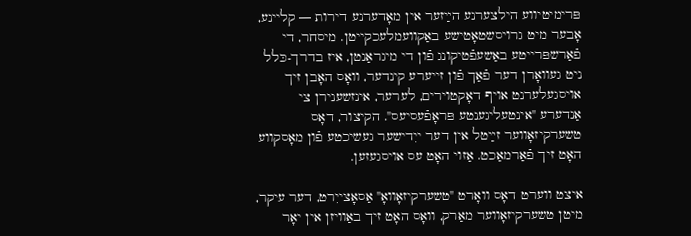פּרימיטיווע הילצערנע הײַזער אין מאָדערנע דירות — קליינע, אָבער מיט גרויסשטאָטישע באַקוועמלעכקייטן. מיסחר, די פֿאַרשפּרייטע באַשעפֿטיקונג פֿון די מיגראַנטן, איז בדרך-כּלל ניט געוואָרן דער פֿאַך פֿון זייערע קינדער, וואָס האָבן זיך אויסגעלערנט אויף דאָקטוירים, לערער, אינזשענירן צי אַנדערע "אינטעליגענטע פּראָפֿעסיעס". הקיצור, דאָס טשערקיזאָווער זײַטל אין דער ייִדישער געשיכטע פֿון מאָסקווע האָט זיך פֿאַרמאַכט. אַזוי האָט עס אויסגעזען.

איצט ווערט דאָס וואָרט "טשערקיזאָוואָ" אַסאָצייִרט, דער עיקר, מיטן טשערקיזאָווער מאַרק, וואָס האָט זיך באַוויזן אין יאָר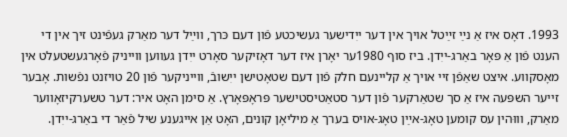1993. דאָס איז אַ נײַ זײַטל אויך אין דער ייִדישער געשיכטע פֿון דעם כּרך, ווײַל דער מאַרק געפֿינט זיך אין די הענט פֿון אַ פּאָר באַרג-ייִדן. ביז סוף 1980ער יאָרן איז דער דאָזיקער סאָרט ייִדן געווען ווייניק פֿאָרגעשטעלט אין מאָסקווע. איצט שאַפֿן זיי אויך אַ קליינעם חלק פֿון דעם שטאָטישן ייִשובֿ, ווייניקער פֿון 20 טויזנט נפֿשות. אָבער זייער השפּעה איז אַ סך שטאַרקער פֿון דער סטאַטיסטישער פּראָפּאָרץ. אַ סימן האָט איר: דער טשערקיזאָווער מאַרק, וווּהין עס קומען טאָג-אײַן טאָג-אויס בערך אַ מיליאָן קונים, האָט אַן אייגענע שיל פֿאַר די באַרג-ייִדן.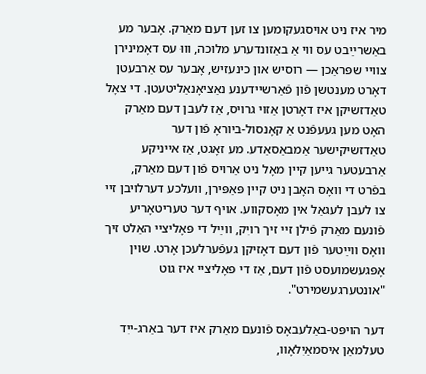מיר איז ניט אויסגעקומען צו זען דעם מאַרק. אָבער מע באַשרײַבט עס ווי אַ באַזונדערע מלוכה, וווּ עס דאָמינירן צוויי שפּראַכן — רוסיש און כינעזיש, אָבער עס אַרבעטן דאָרט מענטשן פֿון פֿאַרשיידענע נאַציאָנאַליטעטן. די צאָל טאַדזשיקן איז דאָרטן אַזוי גרויס, אַז לעבן דעם מאַרק האָט מען געעפֿנט אַ קאָנסול-ביוראָ פֿון דער טאַדזשיקישער אַמבאַסאַדע. מע זאָגט, אַז אייניקע אַרבעטער גייען קיין מאָל ניט אַרויס פֿון דעם מאַרק, בפֿרט די וואָס האָבן ניט קיין פּאַפּירן, וועלכע דערלויבן זיי צו לעבן לעגאַל אין מאָסקווע. אויף דער טעריטאָריע פֿונעם מאַרק פֿילן זיי זיך רויִק, ווײַל די פּאָליציי האַלט זיך וואָס ווײַטער פֿון דעם דאָזיקן געפֿערלעכן אָרט. שוין אָפּגעשמועסט פֿון דעם, אַז די פּאָליציי איז גוט "אונטערגעשמירט".

דער הויפּט-באַלעבאָס פֿונעם מאַרק איז דער באַרג-ייִד טעלמאַן איסמאַיִלאָוו,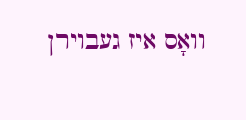וואָס איז געבוירן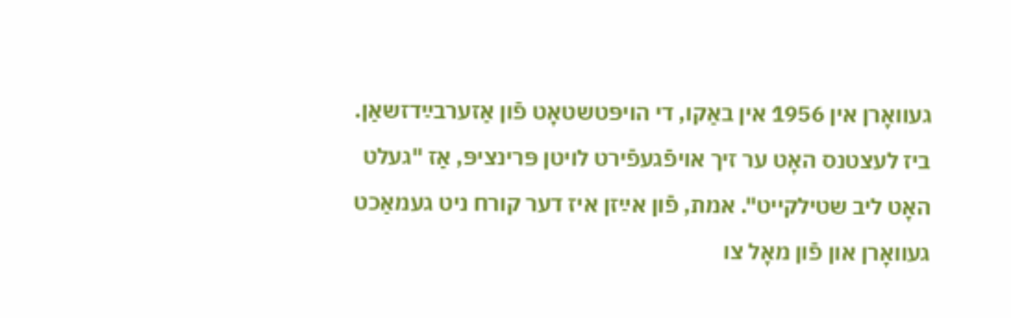געוואָרן אין 1956 אין באַקו, די הויפּטשטאָט פֿון אַזערבײַדזשאַן. ביז לעצטנס האָט ער זיך אויפֿגעפֿירט לויטן פּרינציפּ, אַז "געלט האָט ליב שטילקייט". אמת, פֿון אײַזן איז דער קורח ניט געמאַכט געוואָרן און פֿון מאָל צו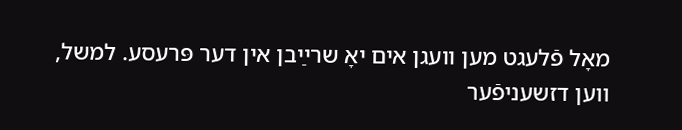מאָל פֿלעגט מען וועגן אים יאָ שרײַבן אין דער פּרעסע. למשל, ווען דזשעניפֿער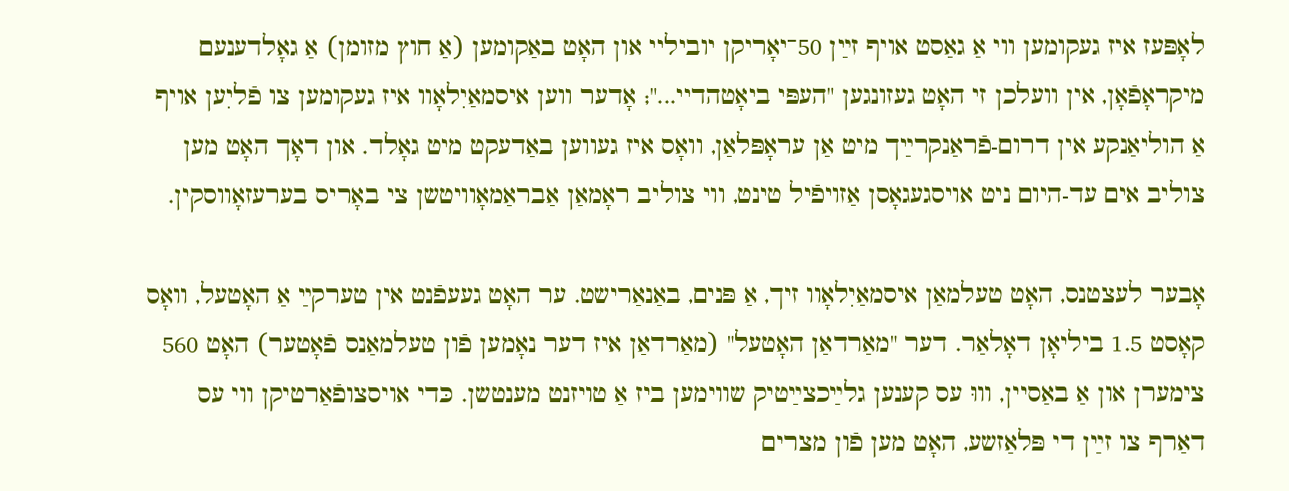לאָפּעז איז געקומען ווי אַ גאַסט אויף זײַן 50־יאָריקן יוביליי און האָט באַקומען (אַ חוץ מזומן) אַ גאָלדענעם מיקראָפֿאָן, אין וועלכן זי האָט געזונגען "העפּי ביאָטהדיי..."; אָדער ווען איסמאַיִלאָוו איז געקומען צו פֿליִען אויף אַ הוליאַנקע אין דרום-פֿראַנקרײַך מיט אַן עראָפּלאַן, וואָס איז געווען באַדעקט מיט גאָלד. און דאָך האָט מען צוליב אים עד-היום ניט אויסגעגאָסן אַזויפֿיל טינט, ווי צוליב ראָמאַן אַבראַמאָוויטשן צי באָריס בערעזאָווסקין.

אָבער לעצטנס, האָט טעלמאַן איסמאַיִלאָוו זיך, אַ פּנים, באַנאַרישט. ער האָט געעפֿנט אין טערקײַ אַ האָטעל, וואָס קאָסט 1.5 ביליאָן דאָלאַר. דער "מאַרדאַן האָטעל" (מאַרדאַן איז דער נאָמען פֿון טעלמאַנס פֿאָטער) האָט 560 צימערן און אַ באַסיין, וווּ עס קענען גלײַכצײַטיק שווימען ביז אַ טויזנט מענטשן. כּדי אויסצופֿאַרטיקן ווי עס דאַרף צו זײַן די פּלאַזשע, האָט מען פֿון מצרים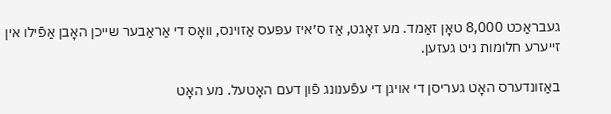געבראַכט 8,000 טאָן זאַמד. מע זאָגט, אַז ס׳איז עפּעס אַזוינס, וואָס די אַראַבער שייכן האָבן אַפֿילו אין זייערע חלומות ניט געזען.

באַזונדערס האָט געריסן די אויגן די עפֿענונג פֿון דעם האָטעל. מע האָט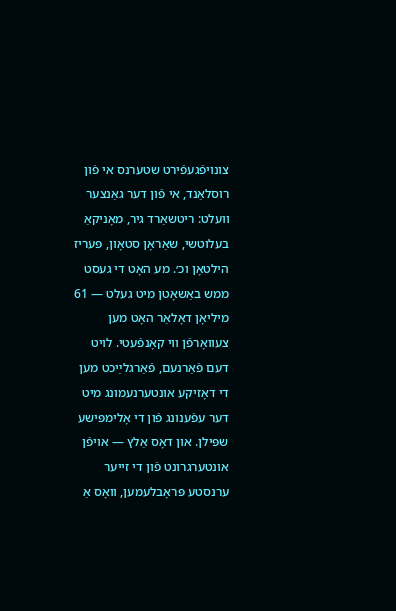צונויפֿגעפֿירט שטערנס אי פֿון רוסלאַנד, אי פֿון דער גאַנצער וועלט: ריטשאַרד גיר, מאָניקאַ בעלוטשי, שאַראָן סטאָון, פּעריז הילטאָן וכ׳. מע האָט די געסט ממש באַשאָטן מיט געלט — 61 מיליאָן דאָלאַר האָט מען צעוואָרפֿן ווי קאָנפֿעטי. לויט דעם פֿאַרנעם, פֿאַרגלײַכט מען די דאָזיקע אונטערנעמונג מיט דער עפֿענונג פֿון די אָלימפּישע שפּילן. און דאָס אַלץ — אויפֿן אונטערגרונט פֿון די זייער ערנסטע פּראָבלעמען, וואָס אַ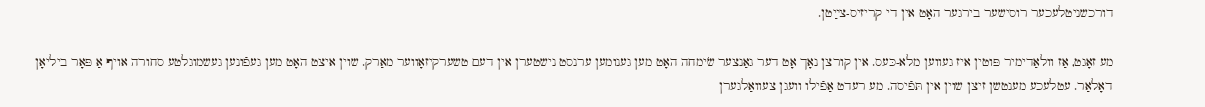דורכשניטלעכער רוסישער בירגער האָט אין די קריזיס-צײַטן.

מע זאָגט, אַז וולאַדימיר פּוטין איז געווען מלא-כּעס. אין קורצן נאָך אָט דער גאַנצער שׂימחה האָט מען גענומען ערנסט נישטערן אין דעם טשערקיזאָווער מאַרק. שוין איצט האָט מען געפֿונען געשמוגלטע סחורה אויף אַ פּאָר ביליאָן דאָלאַר. עטלעכע מענטשן זיצן שוין אין תּפֿיסה. מע רעדט אַפֿילו וועגן צעוואַלגערן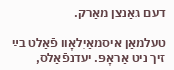דעם גאַנצן מאַרק.

טעלמאַן איסמאַיִלאָוו פֿאַלט בײַ זיך ניט אַראָפּ. יעדנפֿאַלס,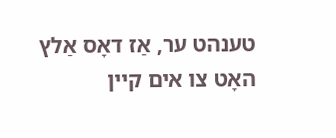טענהט ער, אַז דאָס אַלץ האָט צו אים קיין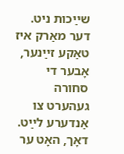שײַכות ניט. דער מאַרק איז טאַקע זײַנער, אָבער די סחורה געהערט צו אַנדערע לײַט. דאָך, האָט ער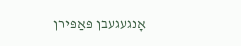אָנגעגעבן פּאַפּירן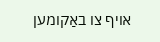אויף צו באַקומען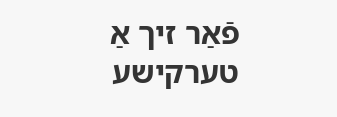פֿאַר זיך אַ טערקישע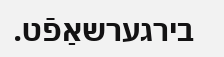בירגערשאַפֿט.